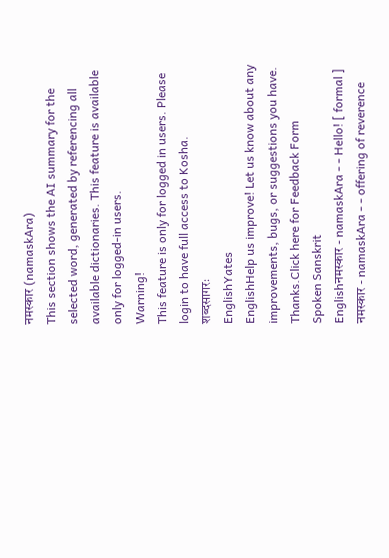नमस्कार (namaskAra)
This section shows the AI summary for the selected word, generated by referencing all available dictionaries. This feature is available only for logged-in users.
Warning!
This feature is only for logged in users. Please login to have full access to Kosha.
शब्दसागरः
EnglishYates
EnglishHelp us improve! Let us know about any improvements, bugs, or suggestions you have. Thanks.Click here for Feedback Form
Spoken Sanskrit
Englishनमस्कार - namaskAra - - Hello! [ formal ]
नमस्कार - namaskAra - - offering of reverence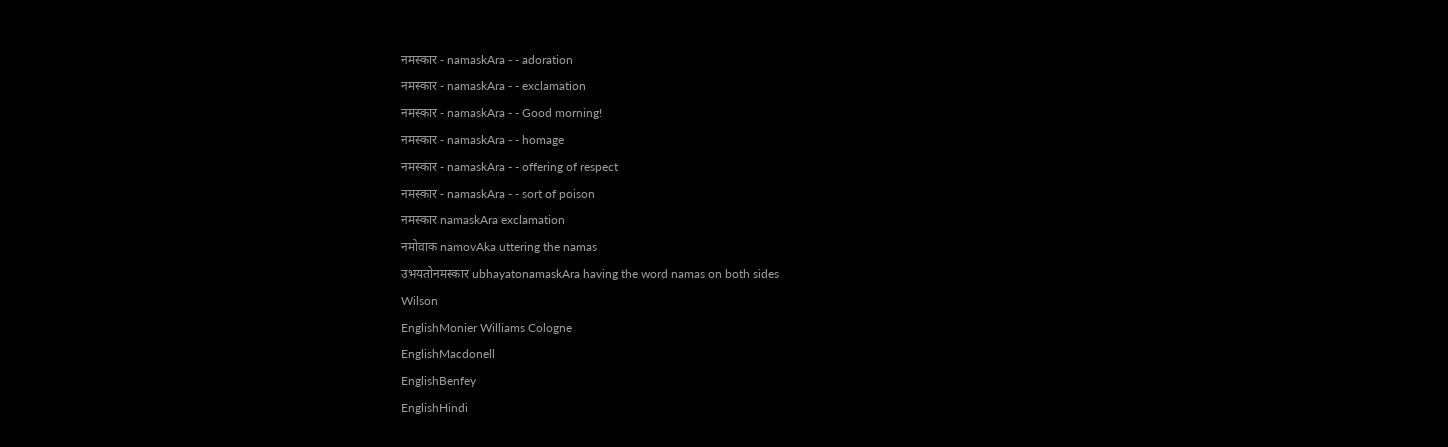नमस्कार - namaskAra - - adoration
नमस्कार - namaskAra - - exclamation
नमस्कार - namaskAra - - Good morning!
नमस्कार - namaskAra - - homage
नमस्कार - namaskAra - - offering of respect
नमस्कार - namaskAra - - sort of poison
नमस्कार namaskAra exclamation
नमोवाक namovAka uttering the namas
उभयतोनमस्कार ubhayatonamaskAra having the word namas on both sides
Wilson
EnglishMonier Williams Cologne
EnglishMacdonell
EnglishBenfey
EnglishHindi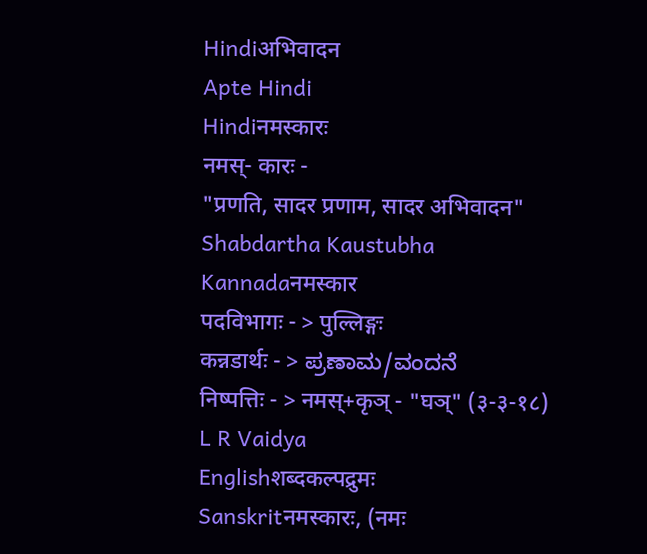Hindiअभिवादन
Apte Hindi
Hindiनमस्कारः
नमस्- कारः -
"प्रणति, सादर प्रणाम, सादर अभिवादन"
Shabdartha Kaustubha
Kannadaनमस्कार
पदविभागः - > पुल्लिङ्गः
कन्नडार्थः - > ಪ್ರಣಾಮ/ವಂದನೆ
निष्पत्तिः - > नमस्+कृञ् - "घञ्" (३-३-१८)
L R Vaidya
Englishशब्दकल्पद्रुमः
Sanskritनमस्कारः, (नमः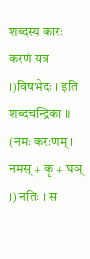शब्दस्य कारः करणं यत्र ।)विषभेदः । इति शब्दचन्द्रिका ॥
(नमः करःणम् । नमस् + कृ + घञ् ।) नतिः । स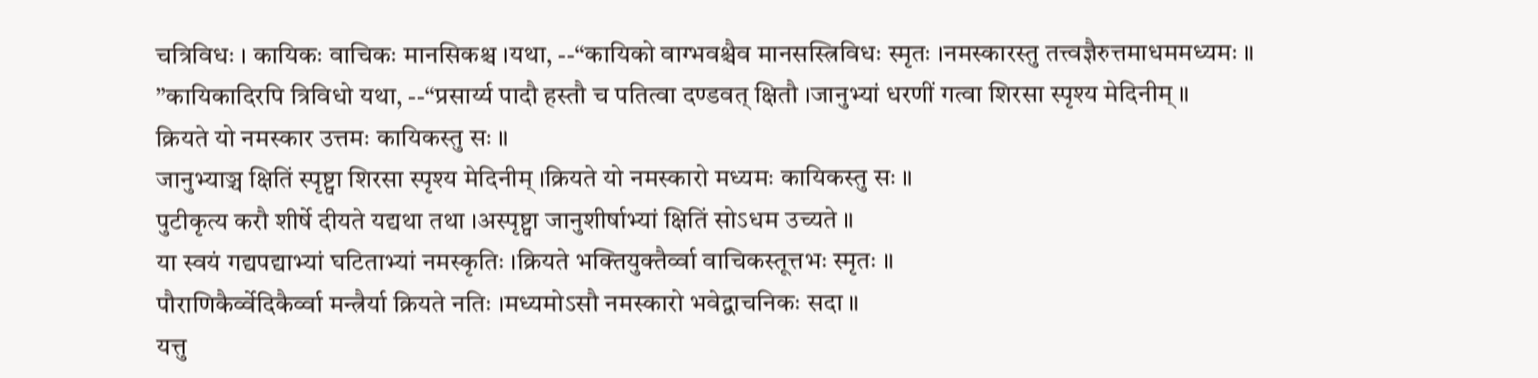चत्रिविधः । कायिकः वाचिकः मानसिकश्च ।यथा, --“कायिको वाग्भवश्चैव मानसस्त्रिविधः स्मृतः ।नमस्कारस्तु तत्त्वज्ञैरुत्तमाधममध्यमः ॥
”कायिकादिरपि त्रिविधो यथा, --“प्रसार्य्य पादौ हस्तौ च पतित्वा दण्डवत् क्षितौ ।जानुभ्यां धरणीं गत्वा शिरसा स्पृश्य मेदिनीम् ॥
क्रियते यो नमस्कार उत्तमः कायिकस्तु सः ॥
जानुभ्याञ्च क्षितिं स्पृष्ट्वा शिरसा स्पृश्य मेदिनीम् ।क्रियते यो नमस्कारो मध्यमः कायिकस्तु सः ॥
पुटीकृत्य करौ शीर्षे दीयते यद्यथा तथा ।अस्पृष्ट्वा जानुशीर्षाभ्यां क्षितिं सोऽधम उच्यते ॥
या स्वयं गद्यपद्याभ्यां घटिताभ्यां नमस्कृतिः ।क्रियते भक्तियुक्तैर्व्वा वाचिकस्तूत्तभः स्मृतः ॥
पौराणिकैर्व्वेदिकैर्व्वा मन्त्रैर्या क्रियते नतिः ।मध्यमोऽसौ नमस्कारो भवेद्वाचनिकः सदा ॥
यत्तु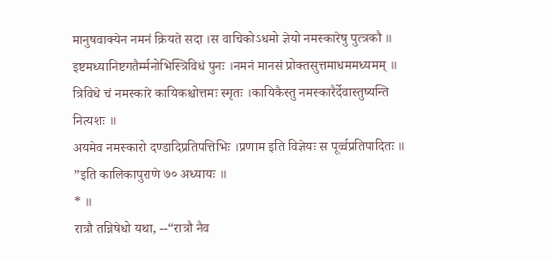मानुषवाक्येन नमनं क्रियते सदा ।स वाचिकोऽधमो ज्ञेयो नमस्कारेषु पुत्त्रकौ ॥
इष्टमध्यानिष्टगतैर्म्मनोभिस्त्रिविधं पुनः ।नमनं मानसं प्रोक्तसुत्तमाधममध्यमम् ॥
त्रिविधे चं नमस्कारे कायिकश्चोत्तमः स्मृतः ।कायिकैस्तु नमस्कारैर्देवास्तुष्यन्ति नित्यशः ॥
अयमेव नमस्कारो दण्डादिप्रतिपत्तिभिः ।प्रणाम इति विज्ञेयः स पूर्व्वप्रतिपादितः ॥
”इति कालिकापुराणे ७० अध्यायः ॥
* ॥
रात्रौ तन्निषेधो यथा, --“रात्रौ नैव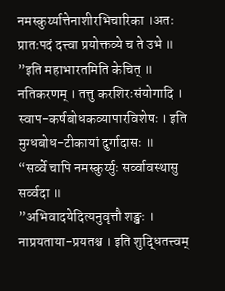नमस्कुर्य्यात्तेनाशीरभिचारिका ।अतः प्रातःपदं दत्त्वा प्रयोक्तव्ये च ते उभे ॥
”इति महाभारतमिति केचित् ॥
नतिकरणम् । तत्तु करशिरःसंयोगादि । स्वाप-कर्षबोधकव्यापारविशेषः । इति मुग्धबोध-टीकायां दुर्गादासः ॥
“सर्व्वे चापि नमस्कुर्य्युः सर्व्वावस्थासु सर्व्वदा ॥
”अभिवादयेदित्यनुवृत्तौ शङ्खः । नाप्रयताया-प्रयतश्च । इति शुद्धितत्त्वम्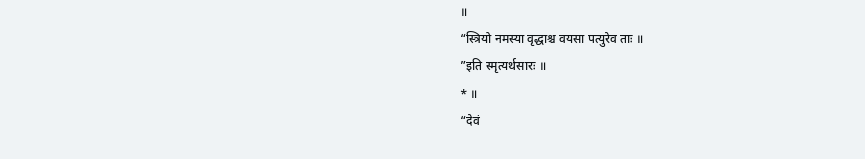॥
“स्त्रियो नमस्या वृद्धाश्च वयसा पत्युरेव ताः ॥
”इति स्मृत्यर्थसारः ॥
* ॥
“देवं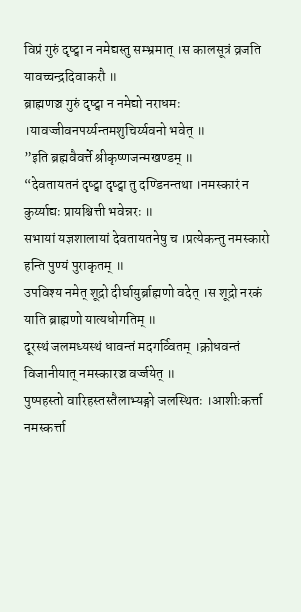विप्रं गुरुं दृष्ट्वा न नमेद्यस्तु सम्भ्रमात् ।स कालसूत्रं व्रजति यावच्चन्द्रदिवाकरौ ॥
ब्राह्मणञ्च गुरुं दृष्ट्वा न नमेद्यो नराधमः ।यावज्जीवनपर्य्यन्तमशुचिर्य्यवनो भवेत् ॥
”इति ब्रह्मवैवर्त्ते श्रीकृष्णजन्मखण्डम् ॥
“देवतायतनं दृष्ट्वा दृष्ट्वा तु दण्डिनन्तथा ।नमस्कारं न कुर्य्याद्यः प्रायश्चित्ती भवेन्नरः ॥
सभायां यज्ञशालायां देवतायतनेषु च ।प्रत्येकन्तु नमस्कारो हन्ति पुण्यं पुराकृतम् ॥
उपविश्य नमेत् शूद्रो दीर्घायुर्ब्राह्मणो वदेत् ।स शूद्रो नरकं याति ब्राह्मणो यात्यधोगतिम् ॥
दूरस्थं जलमध्यस्थं धावन्तं मदगर्व्वितम् ।क्रोधवन्तं विजानीयात् नमस्कारञ्च वर्ज्जयेत् ॥
पुष्पहस्तो वारिहस्तस्तैलाभ्यङ्गो जलस्थितः ।आशीःकर्त्ता नमस्कर्त्ता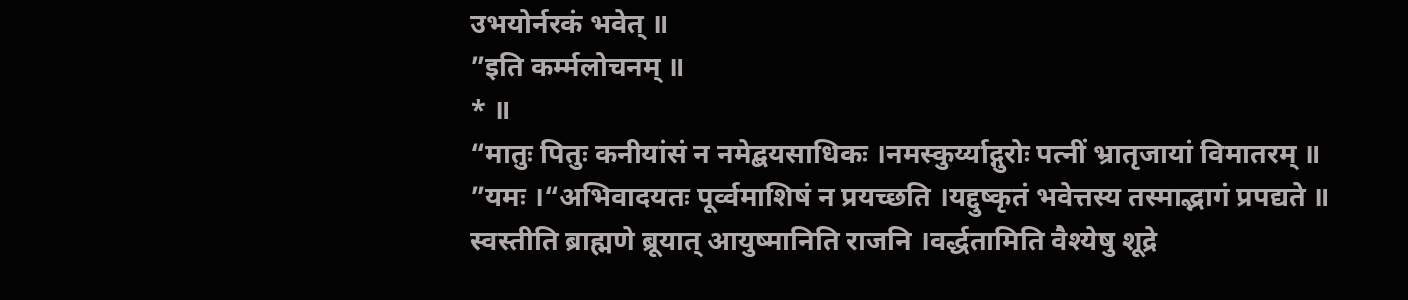उभयोर्नरकं भवेत् ॥
”इति कर्म्मलोचनम् ॥
* ॥
“मातुः पितुः कनीयांसं न नमेद्बयसाधिकः ।नमस्कुर्य्याद्गुरोः पत्नीं भ्रातृजायां विमातरम् ॥
”यमः ।“अभिवादयतः पूर्व्वमाशिषं न प्रयच्छति ।यद्दुष्कृतं भवेत्तस्य तस्माद्भागं प्रपद्यते ॥
स्वस्तीति ब्राह्मणे ब्रूयात् आयुष्मानिति राजनि ।वर्द्धतामिति वैश्येषु शूद्रे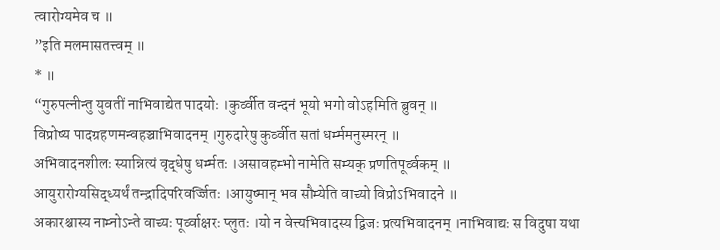त्वारोग्यमेव च ॥
”इति मलमासतत्त्वम् ॥
* ॥
“गुरुपत्नीन्तु युवतीं नाभिवाद्येत पादयोः ।कुर्व्वीत वन्दनं भूयो भगो वोऽहमिति ब्रुवन् ॥
विप्रोष्य पादग्रहणमन्वहञ्चाभिवादनम् ।गुरुदारेषु कुर्व्वीत सतां धर्म्ममनुस्मरन् ॥
अभिवादनशीलः स्यान्नित्यं वृद्धेषु धर्म्मतः ।असावहम्भो नामेति सम्यक् प्रणतिपूर्व्वकम् ॥
आयुरारोग्यसिद्ध्यर्थं तन्द्रादिपरिवर्ज्जितः ।आयुष्मान् भव सौम्येति वाच्यो विप्रोऽभिवादने ॥
अकारश्चास्य नाम्नोऽन्ते वाच्यः पूर्व्वाक्षरः प्लुतः ।यो न वेत्त्यभिवादस्य द्विजः प्रत्यभिवादनम् ।नाभिवाद्यः स विदुषा यथा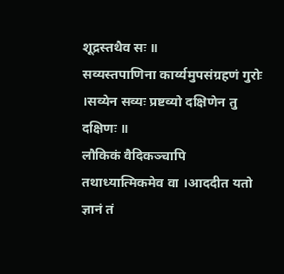शूद्रस्तथैव सः ॥
सव्यस्तपाणिना कार्य्यमुपसंग्रहणं गुरोः ।सव्येन सव्यः प्रष्टव्यो दक्षिणेन तु दक्षिणः ॥
लौकिकं वैदिकञ्चापि तथाध्यात्मिकमेव वा ।आददीत यतो ज्ञानं तं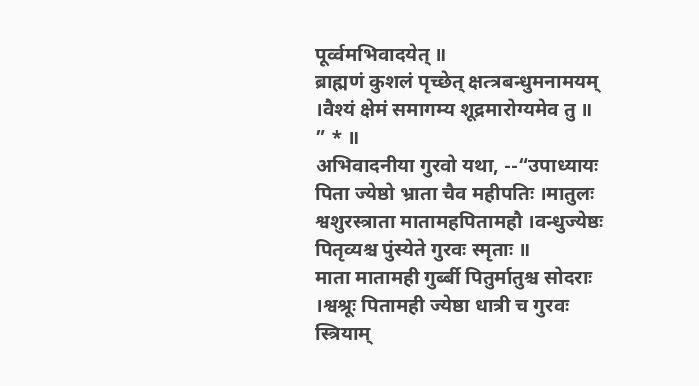पूर्व्वमभिवादयेत् ॥
ब्राह्मणं कुशलं पृच्छेत् क्षत्त्रबन्धुमनामयम् ।वैश्यं क्षेमं समागम्य शूद्रमारोग्यमेव तु ॥
” * ॥
अभिवादनीया गुरवो यथा, --“उपाध्यायः पिता ज्येष्ठो भ्राता चैव महीपतिः ।मातुलः श्वशुरस्त्राता मातामहपितामहौ ।वन्धुज्येष्ठः पितृव्यश्च पुंस्येते गुरवः स्मृताः ॥
माता मातामही गुर्ब्बी पितुर्मातुश्च सोदराः ।श्वश्रूः पितामही ज्येष्ठा धात्री च गुरवः स्त्रियाम्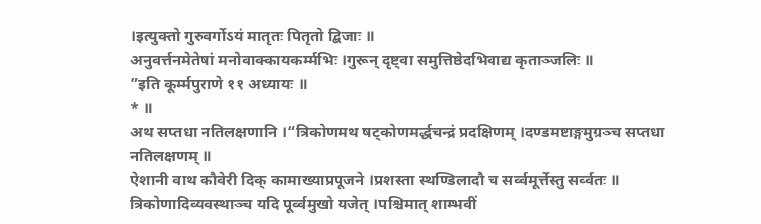।इत्युक्तो गुरुवर्गोऽयं मातृतः पितृतो द्बिजाः ॥
अनुवर्त्तनमेतेषां मनोवाक्कायकर्म्मभिः ।गुरून् दृष्ट्वा समुत्तिष्ठेदभिवाद्य कृताञ्जलिः ॥
”इति कूर्म्मपुराणे ११ अध्यायः ॥
* ॥
अथ सप्तधा नतिलक्षणानि ।“त्रिकोणमथ षट्कोणमर्द्धचन्द्रं प्रदक्षिणम् ।दण्डमष्टाङ्गमुग्रञ्च सप्तधा नतिलक्षणम् ॥
ऐशानी वाथ कौवेरी दिक् कामाख्याप्रपूजने ।प्रशस्ता स्थण्डिलादौ च सर्व्वमूर्त्तेस्तु सर्व्वतः ॥
त्रिकोणादिव्यवस्थाञ्च यदि पूर्व्वमुखो यजेत् ।पश्चिमात् शाम्भवीं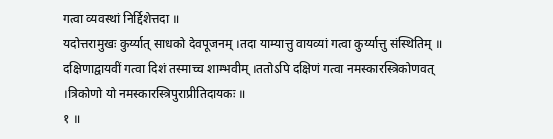गत्वा व्यवस्थां निर्द्दिशेत्तदा ॥
यदोत्तरामुखः कुर्य्यात् साधको देवपूजनम् ।तदा याम्यात्तु वायव्यां गत्वा कुर्य्यात्तु संस्थितिम् ॥
दक्षिणाद्वायवीं गत्वा दिशं तस्माच्च शाम्भवीम् ।ततोऽपि दक्षिणं गत्वा नमस्कारस्त्रिकोणवत् ।त्रिकोणो यो नमस्कारस्त्रिपुराप्रीतिदायकः ॥
१ ॥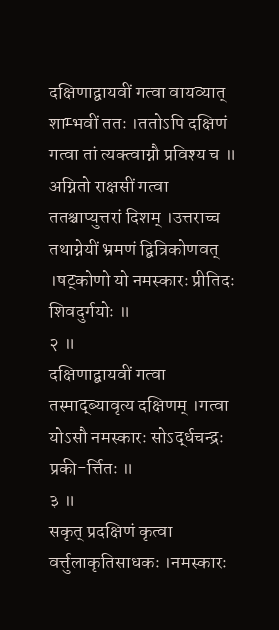दक्षिणाद्वायवीं गत्वा वायव्यात् शाम्भवीं ततः ।ततोऽपि दक्षिणं गत्वा तां त्यक्त्वाग्नौ प्रविश्य च ॥
अग्नितो राक्षसीं गत्वा ततश्चाप्युत्तरां दिशम् ।उत्तराच्च तथाग्नेयीं भ्रमणं द्बित्रिकोणवत् ।षट्कोणो यो नमस्कारः प्रीतिदः शिवदुर्गयोः ॥
२ ॥
दक्षिणाद्बायवीं गत्वा तस्माद्ब्यावृत्य दक्षिणम् ।गत्वा योऽसौ नमस्कारः सोऽर्द्धचन्द्रः प्रकी-र्त्तितः ॥
३ ॥
सकृत् प्रदक्षिणं कृत्वा वर्त्तुलाकृतिसाधकः ।नमस्कारः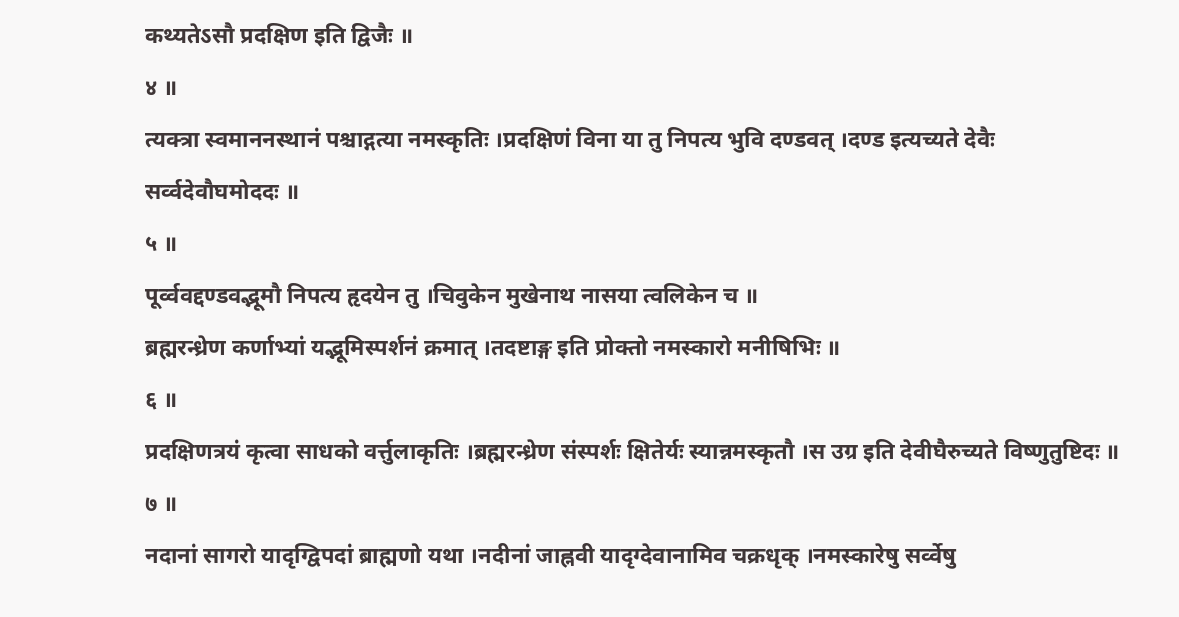कथ्यतेऽसौ प्रदक्षिण इति द्विजैः ॥
४ ॥
त्यक्त्रा स्वमाननस्थानं पश्चाद्गत्या नमस्कृतिः ।प्रदक्षिणं विना या तु निपत्य भुवि दण्डवत् ।दण्ड इत्यच्यते देवैः सर्व्वदेवौघमोददः ॥
५ ॥
पूर्व्ववद्दण्डवद्भूमौ निपत्य हृदयेन तु ।चिवुकेन मुखेनाथ नासया त्वलिकेन च ॥
ब्रह्मरन्ध्रेण कर्णाभ्यां यद्भूमिस्पर्शनं क्रमात् ।तदष्टाङ्ग इति प्रोक्तो नमस्कारो मनीषिभिः ॥
६ ॥
प्रदक्षिणत्रयं कृत्वा साधको वर्त्तुलाकृतिः ।ब्रह्मरन्ध्रेण संस्पर्शः क्षितेर्यः स्यान्नमस्कृतौ ।स उग्र इति देवीघैरुच्यते विष्णुतुष्टिदः ॥
७ ॥
नदानां सागरो यादृग्द्विपदां ब्राह्मणो यथा ।नदीनां जाह्नवी यादृग्देवानामिव चक्रधृक् ।नमस्कारेषु सर्व्वेषु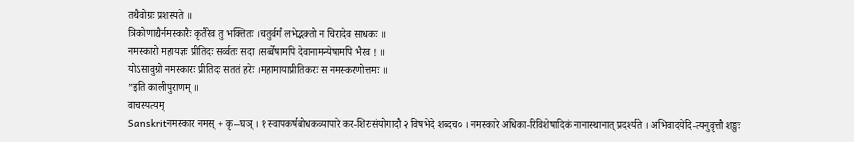तथैवोग्रः प्रशस्यते ॥
त्रिकोणाद्यैर्नमस्कारैः कृतैरेव तु भक्तितः ।चतुर्वर्गं लभेद्भक्तो न चिरादेव साधकः ॥
नमस्कारो महायज्ञः प्रीतिदः सर्व्वतः सदा ।सर्व्वेषामपि देवानामन्येषामपि भैरव ! ॥
योऽसावुग्रो नमस्कारः प्रीतिदः सततं हरेः ।महामायाप्रीतिकरः स नमस्करणोत्तमः ॥
”इति कालीपुराणम् ॥
वाचस्पत्यम्
Sanskritनमस्कार नमस् + कृ--घञ् । १ स्वापकर्षबोधकव्यापारे कर-शिरःसंयोगादौ २ विषभेदे शब्दच० । नमस्कारे अधिका-रिविशेषादिकं नानास्थानात् प्रदर्श्यते । अभिवादयेदि-त्यनुवृत्तौ शङ्खः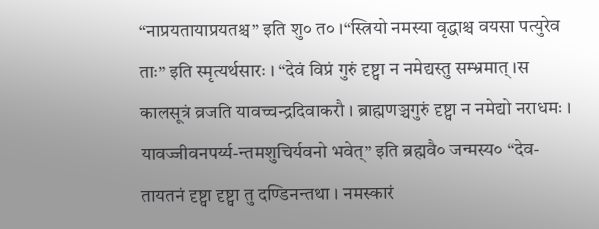“नाप्रयतायाप्रयतश्च” इति शु० त० ।“स्त्रियो नमस्या वृद्धाश्च वयसा पत्युरेव ताः” इति स्मृत्यर्थसारः । “देवं विप्रं गुरुं दृष्ट्वा न नमेद्यस्तु सम्भ्रमात् ।स कालसूत्रं व्रजति यावच्चन्द्रदिवाकरौ । ब्राह्मणञ्चगुरुं दृष्ट्वा न नमेद्यो नराधमः । यावज्जीवनपर्य्य-न्तमशुचिर्यवनो भवेत्” इति ब्रह्मवै० जन्मस्य० “देव-तायतनं दृष्ट्वा दृष्ट्वा तु दण्डिनन्तथा । नमस्कारं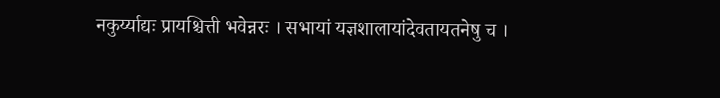नकुर्य्याद्यः प्रायश्चित्ती भवेन्नरः । सभायां यज्ञशालायांदेवतायतनेषु च ।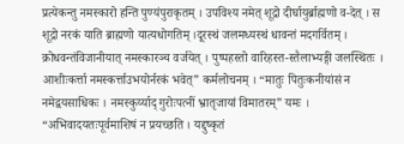प्रत्येकन्तु नमस्कारो हन्ति पुण्यंपुराकृतम् । उपविश्य नमेत् शूद्रो दीर्घायुर्ब्राह्मणो व-देत् । स शूद्रो नरकं याति ब्राह्मणो यात्यधोगतिम् ।दूरस्थं जलमध्यस्थं धावन्तं मदगर्वितम् । क्रोधवन्तंविजानीयात् नमस्कारञ्च वर्जयेत् । पुष्पहस्तो वारिहस्त-स्तैलाभ्यङ्गी जलस्थितः । आशीःकर्त्ता नमस्कर्त्ताउभयोर्नरकं भवेत्” कर्मलोचनम् । “मातुः पितुःकनीयांसं न नमेद्वयसाधिकः । नमस्कुर्य्याद् गुरोःपत्नीं भ्रातृजायां विमातरम्” यमः । “अभिवादयतःपूर्वमाशिषं न प्रयच्छति । यद्दुष्कृतं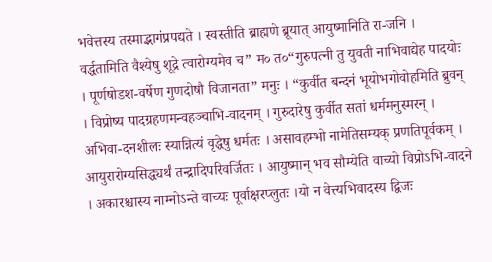भवेत्तस्य तस्माद्भागंप्रपद्यते । स्वस्तीति ब्राह्मणे ब्रूयात् आयुष्मानिति रा-जनि । वर्द्धतामिति वैश्येषु शूद्रे त्वारोग्यमेव च” म० त०“गुरुपत्नी तु युवती नाभिवाद्येह पादयोः । पूर्णषोडश-वर्षेण गुणदोषौ विजानता” मनुः । “कुर्वीत बन्दनं भूयोभगोवोहमिति ब्रुवन् । विप्रोष्य पादग्रहणमन्वहञ्चाभि-वादनम् । गुरुदारेषु कुर्वीत सतां धर्ममनुस्मरन् । अभिवा-दनशीलः स्यान्नित्यं वृद्धेषु धर्मतः । असावहम्भो नामेतिसम्यक् प्रणतिपूर्वकम् । आयुरारोग्यसिद्ध्यर्थं तन्द्रादिपरिवर्जितः । आयुष्मान् भव सौम्येति वाच्यो विप्रोऽभि-वादने । अकारश्चास्य नाम्नोऽन्ते वाच्यः पूर्वाक्षरप्लुतः ।यो न वेत्त्यभिवादस्य द्विजः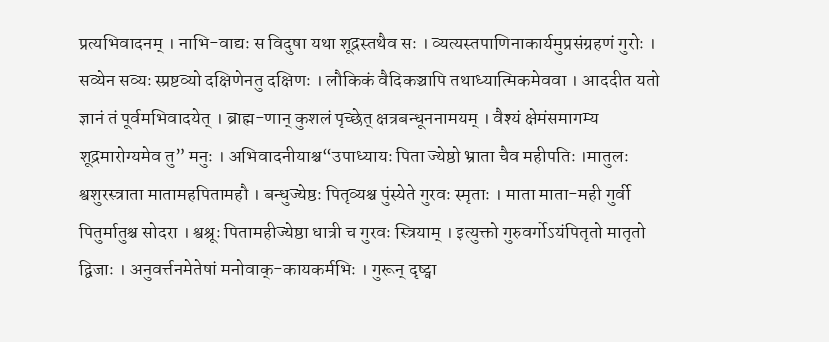प्रत्यभिवादनम् । नाभि-वाद्यः स विदुषा यथा शूद्रस्तथैव सः । व्यत्यस्तपाणिनाकार्यमुप्रसंग्रहणं गुरोः । सव्येन सव्यः स्प्रष्टव्यो दक्षिणेनतु दक्षिणः । लौकिकं वैदिकञ्चापि तथाध्यात्मिकमेववा । आददीत यतो ज्ञानं तं पूर्वमभिवादयेत् । ब्राह्म-णान् कुशलं पृच्छेत् क्षत्रबन्धूननामयम् । वैश्यं क्षेमंसमागम्य शूद्रमारोग्यमेव तु” मनुः । अभिवादनीयाश्च“उपाध्यायः पिता ज्येष्ठो भ्राता चैव महीपतिः ।मातुलः श्वशुरस्त्राता मातामहपितामहौ । बन्धुज्येष्ठः पितृव्यश्च पुंस्येते गुरवः स्मृताः । माता माता-मही गुर्वी पितुर्मातुश्च सोदरा । श्वश्रूः पितामहीज्येष्ठा धात्री च गुरवः स्त्रियाम् । इत्युक्तो गुरुवर्गोऽयंपितृतो मातृतो द्विजाः । अनुवर्त्तनमेतेषां मनोवाक्-कायकर्मभिः । गुरून् दृष्ट्वा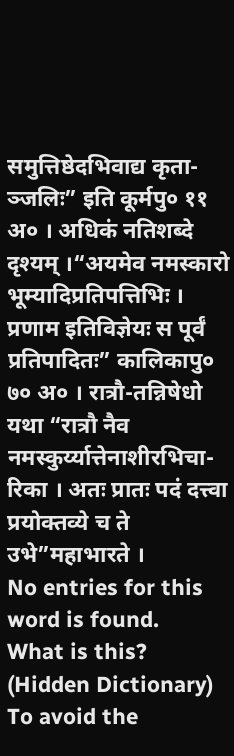समुत्तिष्ठेदभिवाद्य कृता-ञ्जलिः” इति कूर्मपु० ११ अ० । अधिकं नतिशब्दे दृश्यम् ।“अयमेव नमस्कारो भूम्यादिप्रतिपत्तिभिः । प्रणाम इतिविज्ञेयः स पूर्वं प्रतिपादितः” कालिकापु० ७० अ० । रात्रौ-तन्निषेधो यथा “रात्रौ नैव नमस्कुर्य्यात्तेनाशीरभिचा-रिका । अतः प्रातः पदं दत्त्वा प्रयोक्तव्ये च ते उभे”महाभारते ।
No entries for this word is found.
What is this? (Hidden Dictionary)
To avoid the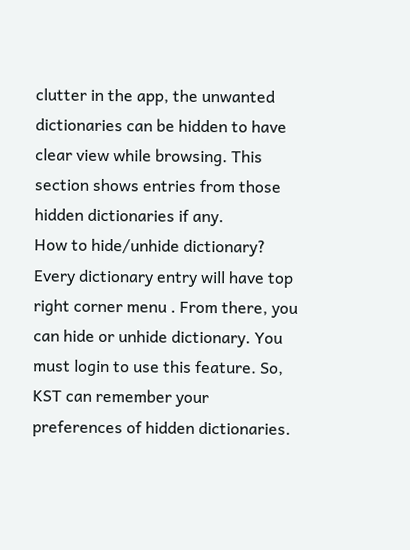clutter in the app, the unwanted dictionaries can be hidden to have clear view while browsing. This section shows entries from those hidden dictionaries if any.
How to hide/unhide dictionary?
Every dictionary entry will have top right corner menu . From there, you can hide or unhide dictionary. You must login to use this feature. So, KST can remember your preferences of hidden dictionaries.